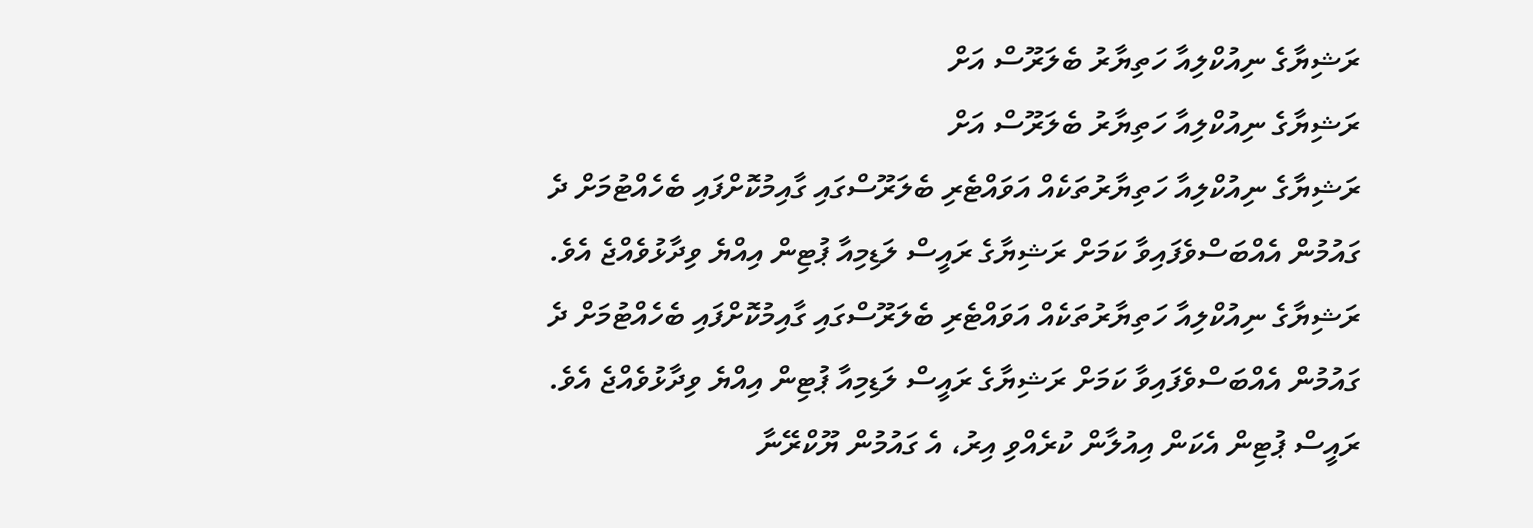ރަޝިޔާގެ ނިއުކްލިއާ ހަތިޔާރު ބެލަރޫސް އަށް
ރަޝިޔާގެ ނިއުކްލިއާ ހަތިޔާރު ބެލަރޫސް އަށް
ރަޝިޔާގެ ނިއުކްލިއާ ހަތިޔާރުތަކެއް އަވައްޓެރި ބެލަރޫސްގައި ގާއިމުކޮށްފައި ބެހެއްޓުމަށް ދެ ގައުމުން އެއްބަސްވެފައިވާ ކަމަށް ރަޝިޔާގެ ރައީސް ލަޑިމިއާ ޕުޓިން އިއްޔެ ވިދާޅުވެއްޖެ އެވެ.
ރަޝިޔާގެ ނިއުކްލިއާ ހަތިޔާރުތަކެއް އަވައްޓެރި ބެލަރޫސްގައި ގާއިމުކޮށްފައި ބެހެއްޓުމަށް ދެ ގައުމުން އެއްބަސްވެފައިވާ ކަމަށް ރަޝިޔާގެ ރައީސް ލަޑިމިއާ ޕުޓިން އިއްޔެ ވިދާޅުވެއްޖެ އެވެ.
ރައީސް ޕުޓިން އެކަން އިއުލާން ކުރެއްވި އިރު، އެ ގައުމުން ޔޫކްރޭނާ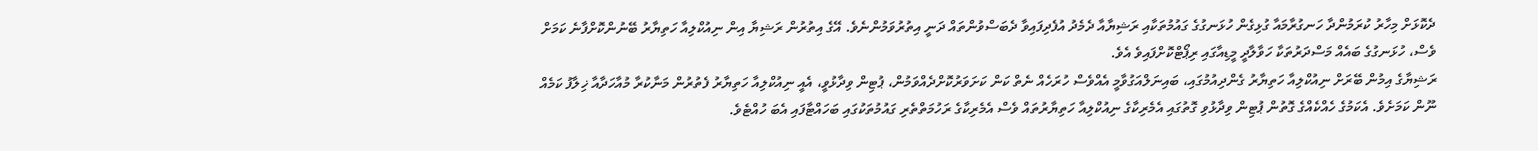ދެކޮޅަށް މިހާރު ކުރަމުންދާ ހަނގުރާމައާ ގުޅިގެން ހުޅަނގުގެ ގައުމުތަކާއި ރަޝިޔާއާ ދެމެދު އުފެދިފައިވާ ދެބަސްވުންތައް ދަނީ އިތުރުވަމުންނެވެ. އޭގެ އިތުރުން ރަޝިޔާ އިން ނިއުކްލިއާ ހަތިޔާރު ބޭނުންކޮށްފާނެ ކަމަށް ވެސް، ހުޅަނގުގެ ބައެއް މަސްދަރުތަކާ ހަވާލާދީ މީޑިއާގައި ރިޕޯޓްކޮށްފައިވެ އެވެ.
ރަޝިޔާގެ އިމުން ބޭރަށް ނިއުކްލިއާ ހަތިޔާރު ގެންދިއުމުގައި، ބައިނަލްއަގުވާމީ އެއްވެސް ހުރަހެއް ނެތް ކަން ކަށަވަރުކޮށްދެއްވަމުން، ޕުޓިން ވިދާޅުވީ، އެއީ ނިއުކްލިއާ ހަތިޔާރު ފެތުރުން މަނާކުރާ މުއާހަދާއާ ޚިލާފު ކަމެއް ނޫން ކަމަށެވެ. އެކަމުގެ ހެއްކެއްގެ ގޮތުން ޕުޓިން ވިދާޅުވި ގޮތުގައި އެމެރިކާގެ ނިއުކްލިއާ ހަތިޔާރުތައް ވެސް އެމެރިކާގެ ރަހުމަތްތެރި ގައުމުތަކުގައި ބަހައްޓާފައި އެބަ ހުއްޓެވެ.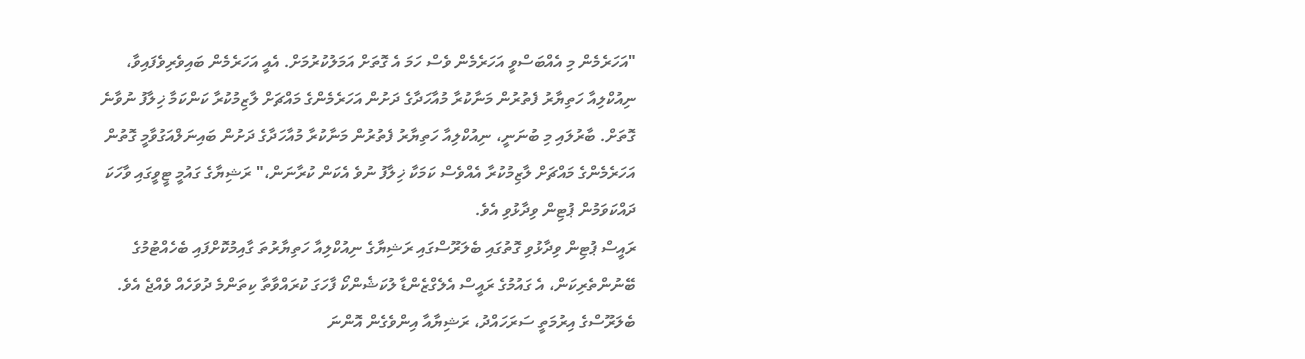"އަހަރެމެން މި އެއްބަސްވީ އަހަރެމެން ވެސް ހަމަ އެ ގޮތަށް އަމަލުކުރުމަށް. އެއީ އަހަރެމެން ބައިވެރިވެފައިވާ، ނިއުކްލިއާ ހަތިޔާރު ފެތުރުން މަނާކުރާ މުއާހަދާގެ ދަށުން އަހަރެމެންގެ މައްޗަށް ލާޒިމުކުރާ ކަންކަމާ ޚިލާފު ނުވާނެ ގޮތަށް. ބާރުލައި މި ބުނަނީ، ނިއުކްލިއާ ހަތިޔާރު ފެތުރުން މަނާކުރާ މުއާހަދާގެ ދަށުން ބައިނަލްއަގުވާމީ ގޮތުން އަހަރެމެންގެ މައްޗަށް ލާޒިމުކުރާ އެއްވެސް ކަމަކާ ޚިލާފު ނުވެ އެކަން ކުރާނަން،" ރަޝިޔާގެ ގައުމީ ޓީވީގައި ވާހަކަ ދައްކަވަމުން ޕުޓިން ވިދާޅުވި އެވެ.
ރައީސް ޕުޓިން ވިދާޅުވި ގޮތުގައި ބެލަރޫސްގައި ރަޝިޔާގެ ނިއުކްލިއާ ހަތިޔާރުތަ ގާއިމުކޮށްފައި ބެހެއްޓުމުގެ ބޭނުންތެރިކަން، އެ ގައުމުގެ ރައީސް އެލެގްޒެންޑާ ލުކަޝެންކޯ ފާހަގަ ކުރައްވާތާ ކިތަންމެ ދުވަހެއް ވެއްޖެ އެވެ. ބެލަރޫސްގެ އިރުމަތީ ސަރަހައްދު، ރަޝިޔާއާ އިންވެގެން އޮންނަ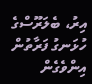އިރު، ބެލަރޫސްގެ ހުޅަނގު ފަރާތުން އިންވެގެން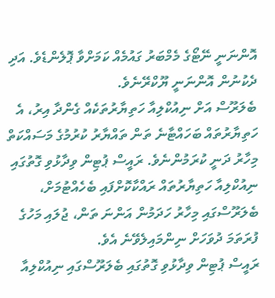އޮންނަނީ ނޭޓޯގެ މެމްބަރު ގައުމެއް ކަމަށްވާ ޕޮލެންޑެވެ. އަދި ދެކުނުން އޮންނަނީ ޔޫކްރޭނެވެ.
ބެލަރޫސް އަށް ނިއުކްލިއާ ހަތިޔާރުތަކެއް ގެންދާ އިރު، އެ ހަތިޔާރުތައް ބަހައްޓާނެ ތަން ތައްޔާރު ކުރުމުގެ މަސައްކަތް މިހާރު ދަނީ ކުރަމުންނެވެ. ރައީސް ޕުޓިން ވިދާޅުވި ގޮތުގައި ނިއުކްލިއާ ހަތިޔާރުތައް ރައްކާކޮށްފައި ބެހެއްޓުމަށް، ބެލަރޫސްގައި މިހާރު ހަދަމުން އަންނަ ތަން، ޖުލައި މަހުގެ ފުރަތަމަ ދުވަހަށް ނިންމައިލެވޭނެ އެވެ.
ރައީސް ޕުޓިން ވިދާޅުވި ގޮތުގައި ބެލަރޫސްގައި ނިއުކްލިއާ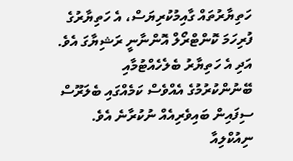ހަތިޔާރުތައް ގާއިމުކުރިޔަސް، އެ ހަތިޔާރުގެ ފުރިހަމަ ކޮންޓްރޯލް އޮންނާނީ ރަޝިޔާގަ އެވެ. އަދި އެ ހަތިޔާރު ބެލެހެއްޓުމާއި ބޭނުންކުރުމުގެ އެއްވެސް ކަމެއްގައި ބެލަރޫސް ސިފައިން ބައިވެރިއެއް ނުކުރާނެ އެވެ.
ނިއުކްލިއާ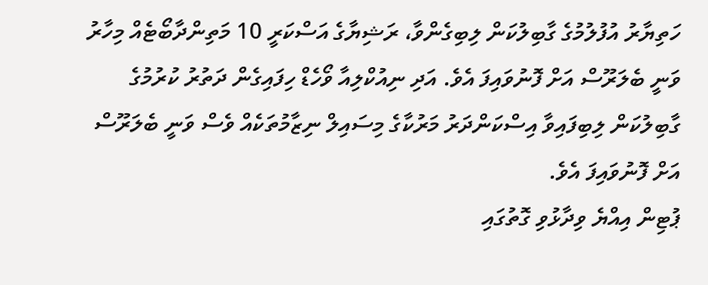ހަތިޔާރު އުފުލުމުގެ ގާބިލުކަން ލިބިގެންވާ، ރަޝިޔާގެ އަސްކަރީ 10 މަތިންދާބޯޓެއް މިހާރު ވަނީ ބެލަރޫސް އަށް ފޮނުވައިފަ އެވެ. އަދި ނިއުކްލިއާ ވޯހެޑް ހިފައިގެން ދަތުރު ކުރުމުގެ ގާބިލުކަން ލިބިފައިވާ އިސްކަންދަރު މަރުކާގެ މިސައިލް ނިޒާމުތަކެއް ވެސް ވަނީ ބެލަރޫސް އަށް ފޮނުވައިފަ އެވެ.
ޕުޓިން އިއްޔެ ވިދާޅުވި ގޮތުގައި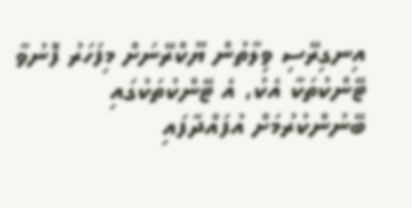އިނގިރޭސި ވިލާތުން ޔޫކްރޭނަށް މިފަހަރު ފޮނުވާ ޓޭންކުތަކާ އެކު، އެ ޓޭންކުތަކުގައި ބޭނުންކުރުމަށް އުފައްދާފައި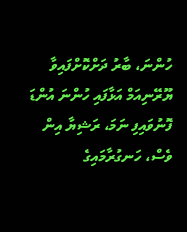ހުންނަ، ބާރު ދަށްކޮށްފައިވާ ޔޫރޭނިއަމް އަޅާފައި ހުންނަ އުންޑަ ފޮނުވައިފި ނަމަ، ރަޝިޔާ އިން ވެސް، ހަނގުރާމައިގެ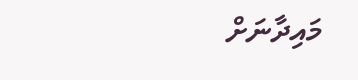މައިދާނަށް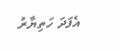އެފަދަ ހަތިޔާރު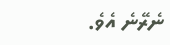ނެރޭނެ އެވެ.